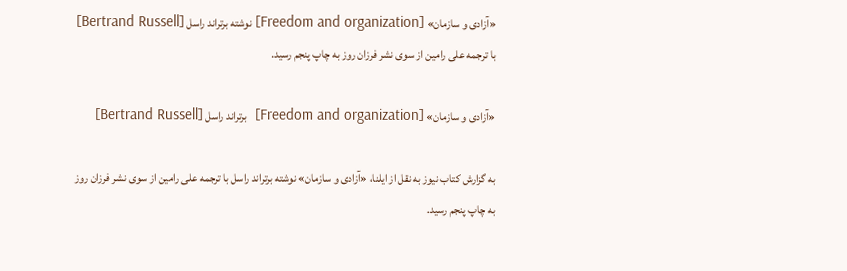«آزادی و سازمان» [Freedom and organization] نوشته برتراند راسل [Bertrand Russell] با ترجمه علی رامین از سوی نشر فرزان روز به چاپ پنجم رسید.

«آزادی و سازمان» [Freedom and organization]  برتراند راسل [Bertrand Russell]

به گزارش کتاب نیوز به نقل از ایلنا، «آزادی و سازمان» نوشته برتراند راسل با ترجمه علی رامین از سوی نشر فرزان روز به چاپ پنجم رسید.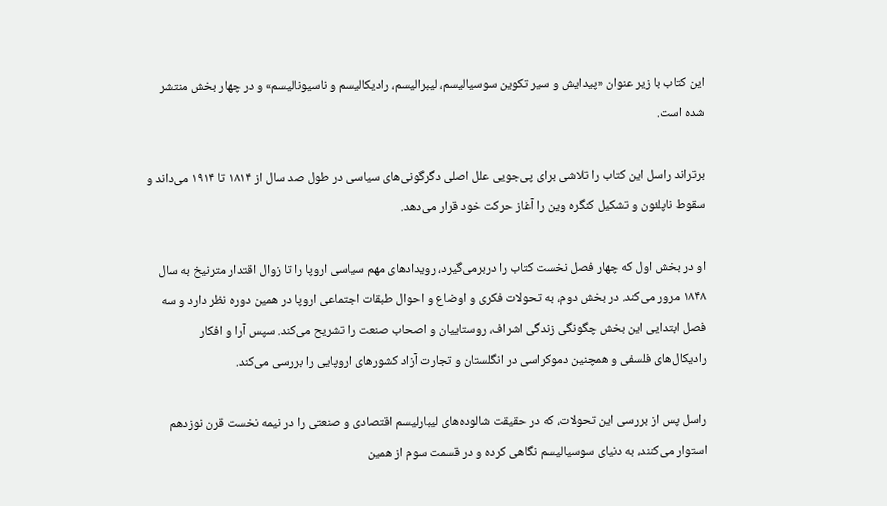این کتاب با زیر عنوان «پیدایش و سیر تکوین سوسیالیسم، لیبرالیسم، رادیکالیسم و ناسیونالیسم» و در چهار بخش منتشر شده است.

برتراند راسل این کتاب را تلاشی برای پی‌جویی علل اصلی دگرگونی‌های سیاسی در طول صد سال از ۱۸۱۴ تا ۱۹۱۴ می‌داند و سقوط ناپلئون و تشکیل کنگره وین را آغاز حرکت خود قرار می‌دهد.

او در بخش اول که چهار فصل نخست کتاب را دربرمی‌گیرد، رویدادهای مهم سیاسی اروپا را تا زوال اقتدار مترنیخ به سال ۱۸۴۸ مرور می‌کند. در بخش دوم، به تحولات فکری و اوضاع و احوال طبقات اجتماعی اروپا در همین دوره نظر دارد و سه فصل ابتدایی این بخش چگونگی زندگی اشراف، روستاییان و اصحاب صنعت را تشریح می‌کند. سپس آرا و افکار رادیکال‌های فلسفی و همچنین دموکراسی در انگلستان و تجارت آزاد کشورهای اروپایی را بررسی می‌کند.

راسل پس از بررسی این تحولات، که در حقیقت شالوده‌های لیبارلیسم اقتصادی و صنعتی را در نیمه نخست قرن نوزدهم استوار می‌کنند، به دنیای سوسیالیسم نگاهی کرده و در قسمت سوم از همین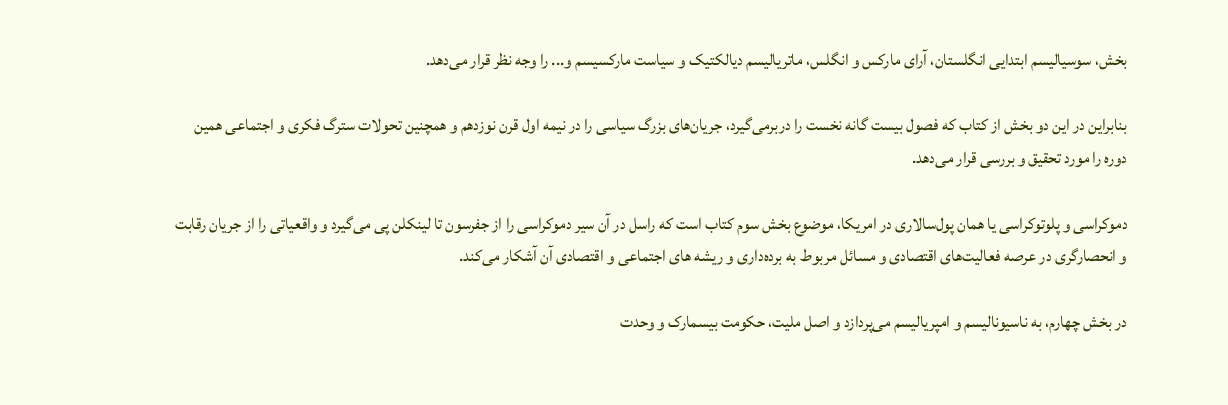بخش، سوسیالیسم ابتدایی انگلستان، آرای مارکس و انگلس، ماتریالیسم دیالکتیک و سیاست مارکسیسم و... را وجه نظر قرار می‌دهد.

بنابراین در این دو بخش از کتاب که فصول بیست گانه نخست را دربرمی‌گیرد، جریان‌های بزرگ سیاسی را در نیمه اول قرن نوزدهم و همچنین تحولات سترگ فکری و اجتماعی همین دوره را مورد تحقیق و بررسی قرار می‌دهد.

دموکراسی و پلوتوکراسی یا همان پول‌سالاری در امریکا، موضوع بخش سوم کتاب است که راسل در آن سیر دموکراسی را از جفرسون تا لینکلن پی می‌گیرد و واقعیاتی را از جریان رقابت و انحصارگری در عرصه فعالیت‌های اقتصادی و مسائل مربوط به برده‌داری و ریشه های اجتماعی و اقتصادی آن آشکار می‌کند.

در بخش چهارم، به ناسیونالیسم و امپریالیسم می‌پردازد و اصل ملیت، حکومت بیسمارک و وحدت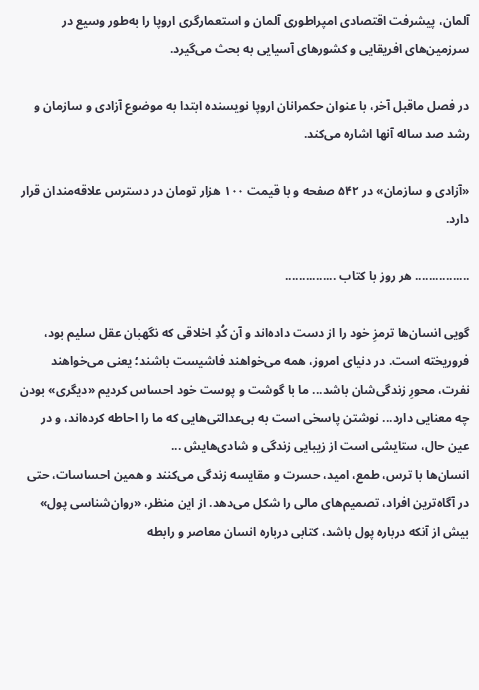آلمان، پیشرفت اقتصادی امپراطوری آلمان و استعمارگری اروپا را به‌طور وسیع در سرزمین‌های افریقایی و کشورهای آسیایی به بحث می‌گیرد.

در فصل ماقبل آخر، با عنوان حکمرانان اروپا نویسنده ابتدا به موضوع آزادی و سازمان و رشد صد ساله آنها اشاره می‌کند.

«آزادی و سازمان» در ۵۴۲ صفحه و با قیمت ۱۰۰ هزار تومان در دسترس علاقه‌مندان قرار دارد.

................ هر روز با کتاب ...............

گویی انسان‌ها ترمزِ خود را از دست داده‌اند و آن کُدِ اخلاقی که نگهبان عقل سلیم بود، فروریخته است. در دنیای امروز، همه می‌خواهند فاشیست باشند؛ یعنی می‌خواهند نفرت، محورِ زندگی‌شان باشد... ما با گوشت و پوست خود احساس کردیم «دیگری» بودن چه معنایی دارد... نوشتن پاسخی است به بی‌عدالتی‌هایی که ما را احاطه کرده‌اند، و در عین حال، ستایشی است از زیبایی زندگی و شادی‌هایش ...
انسان‌ها با ترس، طمع، امید، حسرت و مقایسه زندگی می‌کنند و همین احساسات، حتی در آگاه‌ترین افراد، تصمیم‌های مالی را شکل می‌دهد. از این منظر، «روان‌شناسی پول» بیش از آنکه درباره پول باشد، کتابی درباره انسان معاصر و رابطه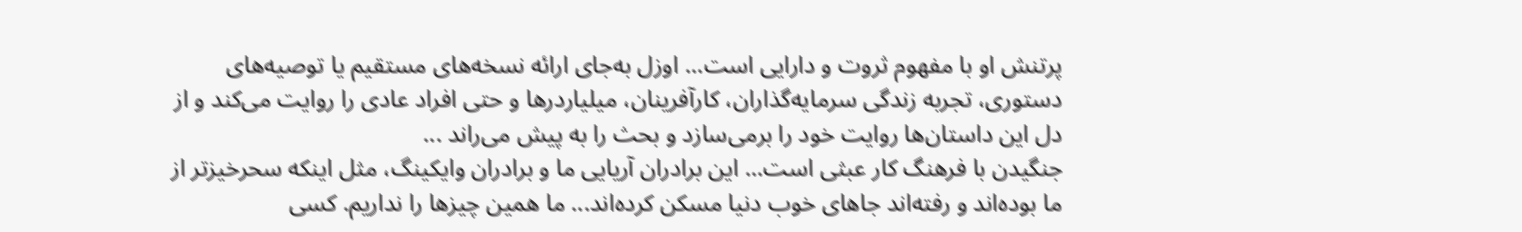پرتنش او با مفهوم ثروت و دارایی است... اوزل به‌جای ارائه نسخه‌های مستقیم یا توصیه‌های دستوری، تجربه زندگی سرمایه‌گذاران، کارآفرینان، میلیاردرها و حتی افراد عادی را روایت می‌کند و از دل این داستان‌ها روایت خود را برمی‌سازد و بحث را به پیش می‌راند ...
جنگیدن با فرهنگ کار عبثی است... این برادران آریایی ما و برادران وایکینگ، مثل اینکه سحرخیزتر از ما بوده‌اند و رفته‌اند جاهای خوب دنیا مسکن کرده‌اند... ما همین چیزها را نداریم. کسی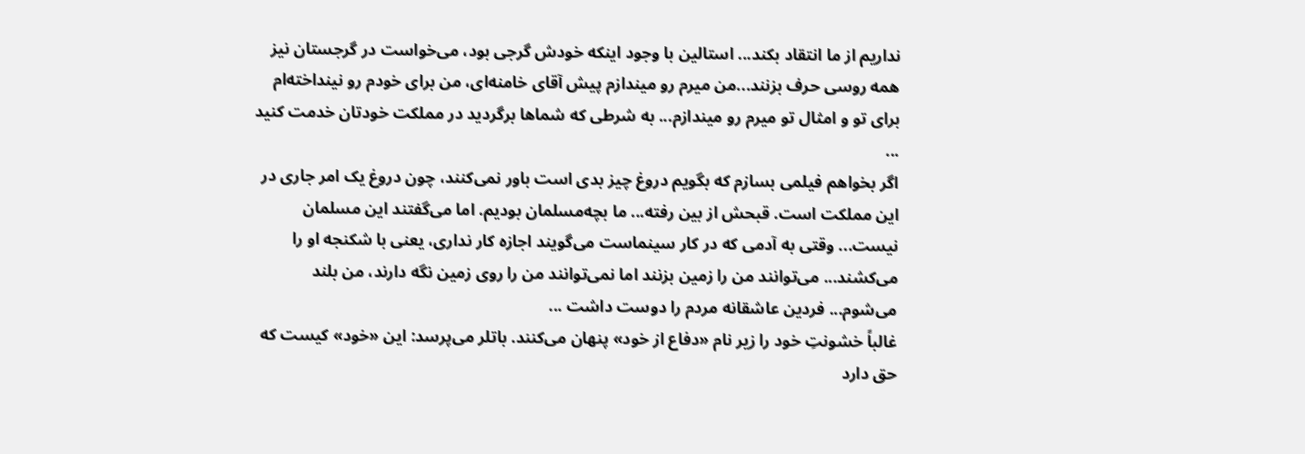نداریم از ما انتقاد بکند... استالین با وجود اینکه خودش گرجی بود، می‌خواست در گرجستان نیز همه روسی حرف بزنند...من میرم رو میندازم پیش آقای خامنه‌ای، من برای خودم رو نینداخته‌ام برای تو و امثال تو میرم رو میندازم... به شرطی که شماها برگردید در مملکت خودتان خدمت کنید ...
اگر بخواهم فیلمی بسازم که بگویم دروغ چیز بدی است باور نمی‌کنند، چون دروغ یک امر جاری در این مملکت است. قبحش از بین رفته... ما بچه‌مسلمان بودیم. اما می‌گفتند این مسلمان نیست... وقتی به آدمی که در کار سینماست می‌گویند اجازه کار نداری، یعنی با شکنجه او را می‌کشند... می‌توانند من را زمین بزنند اما نمی‌توانند من را روی زمین نگه دارند، من بلند می‌شوم... فردین عاشقانه مردم را دوست داشت ...
غالباً خشونتِ خود را زیر نام «دفاع از خود» پنهان می‌کنند. باتلر می‌پرسد: این «خود» کیست که حق دارد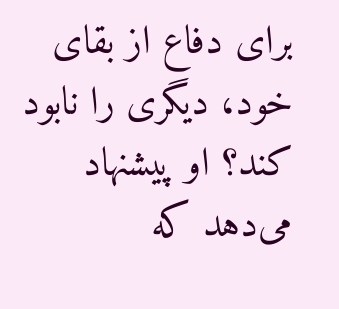برای دفاع از بقای خود، دیگری را نابود کند؟ او پیشنهاد می‌دهد که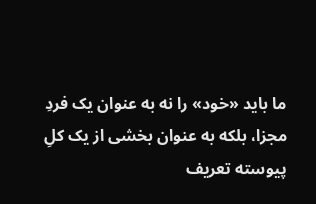ما باید «خود» را نه به عنوان یک فردِ مجزا، بلکه به عنوان بخشی از یک کلِ پیوسته تعریف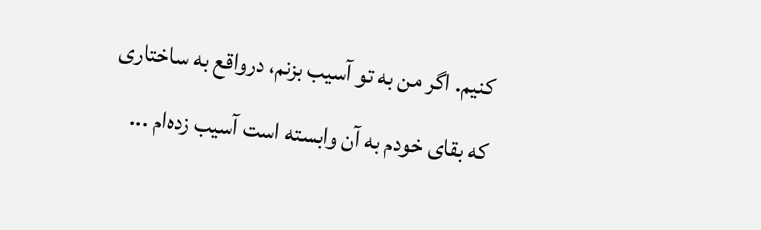کنیم. اگر من به تو آسیب بزنم، درواقع به ساختاری که بقای خودم به آن وابسته است آسیب زده‌ام ...